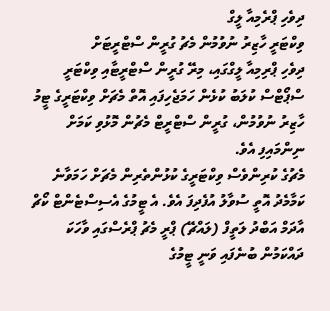ދިވެހި ޕްރެމިއާ ލީގް
ވިކްޓަރީ ހާޒިރު ނުވުމުން މެޗު ގުރީން ސްޓްރީޓަށް
ދިވެހި ޕްރިމިއާ ލީގްގައި، މިރޭ ގުރީން ސްޓްރީޓާއި ވިކްޓަރީ ސްޕޯޓްސް ކުލަބު ކުޅެން ހަމަޖެހިފައި އޮތް މެޗަށް ވިކްޓަރީގެ ޓީމު ހާޒިރު ނުވުމުން، ގުރީން ސްޓްރީޓް މެޗުން މޮޅުވި ކަމަށް ނިންމައިފި އެވެ.
މެޗުގެ ކުރިންވެސް ވިކްޓަރީގެ ކުޅުންތެރިން މެޗަށް ހަމަވާނެ ކަމާމެދު އޮތީ ސުވާލު އުފެދިފަ އެވެ. އެ ޓީމުގެ އެސިސްޓެންޓް ކޯޗް އާދަމް އަބްދު ލަތީފް (ލައްޗޭ) ޕްރީ މެޗު ޕްރެސްގައި ވާހަކަ ދައްކަމުން ބުނެފައި ވަނީ ޓީމުގެ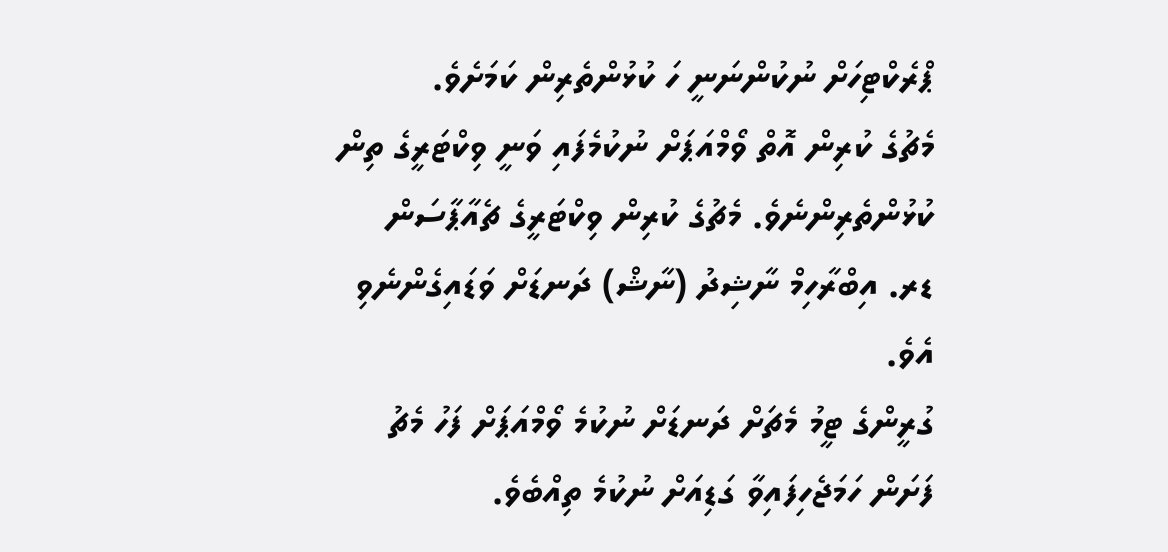ޕްރެކްޓިހަށް ނުކުންނަނީ ހަ ކުޅުންތެރިން ކަމަށެވެ.
މެޗުގެ ކުރިން އޮތް ވޯމްއަޕަށް ނުކުމެފައި ވަނީ ވިކްޓަރީގެ ތިން ކުޅުންތެރިންނެވެ. މެޗުގެ ކުރިން ވިކްޓަރީގެ ޗެއާޕާސަން ޑރ. އިބްރާހިމް ނާޝިދު (ނާޝް) ދަނޑަށް ވަޑައިގެންނެވި އެވެ.
ގުރީންގެ ޓީމު މެޗަށް ދަނޑަށް ނުކުމެ ވޯމްއަޕަށް ފަހު މެޗު ފަށަން ހަމަޖެހިފައިވާ ގަޑިއަށް ނުކުމެ ތިއްބެވެ.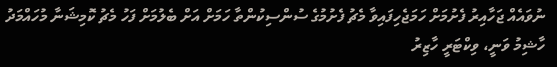ނުވައެއް ޖަހާއިރު ފެށުމަށް ހަމަޖެހިފައިވާ މެޗު ފެށުމުގެ ސުންސިކުންތާ ހަމަށް އަށް ބެލުމަށް ފަހު މެޗު ކޮމިޝަނާ މުހައްމަދު ހާޝިމު ވަނީ، ވިކްޓަރީ ހާޒިރު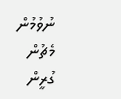ނުވުމުން މެޗުން ގުރީން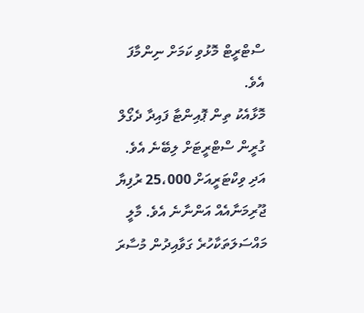ސްޓްރީޓް މޮޅުވި ކަމަށް ނިންމާފަ އެވެ.
މޮޅާއެކު ތިން ޕޮއިންޓާ ފައިދާ ދެގޯލް ގުރީން ސްޓްރީޓަށް ލިބޭނެ އެވެ. އަދި ވިކްޓަރީއަށް 25،000 ރުފިޔާ ޖޫރިމަނާއެއް އަންނާނެ އެވެ. މާލީ މައްސަލަތަކާހުރެ ގަވާއިދުން މުސާރަ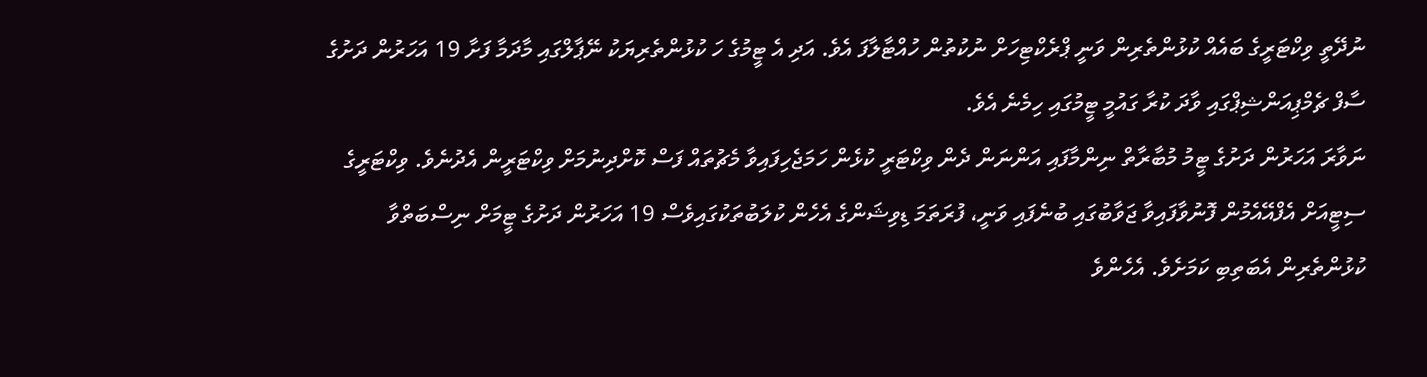ނުދޭތީ ވިކްޓަރީގެ ބައެއް ކުޅުންތެރިން ވަނީ ޕްރެކްޓިހަށް ނުކުތުން ހުއްޓާލާފަ އެވެ. އަދި އެ ޓީމުގެ ހަ ކުޅުންތެރިޔަކު ނޭޕާލްގައި މާދަމާ ފަށާ 19 އަހަރުން ދަށުގެ ސާފް ޗެމްޕިއަންޝިޕްގައި ވާދަ ކުރާ ގައުމީ ޓީމުގައި ހިމެނެ އެވެ.
ނަވާރަ އަހަރުން ދަށުގެ ޓީމު މުބާރާތް ނިންމާފައި އަންނަން ދެން ވިކްޓަރީ ކުޅެން ހަމަޖެހިފައިވާ މެޗުތައް ފަސް ކޮށްދިނުމަށް ވިކްޓަރީން އެދުނެވެ. ވިކްޓަރީގެ ސިޓީއަށް އެފްއޭއެމުން ފޮނުވާފައިވާ ޖަވާބުގައި ބުނެފައި ވަނީ، ފުރަތަމަ ޑިވިޝަންގެ އެހެން ކުލަބުތަކުގައިވެސް 19 އަހަރުން ދަށުގެ ޓީމަށް ނިސްބަތްވާ ކުޅުންތެރިން އެބަތިބި ކަމަށެވެ. އެހެންވެ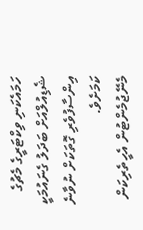ހަމައެކަނި ވިކްޓަރީގެ މެޗުގެ ޝެޑިއުލްއަށް ބަދަލު ގެނައުމަކީ އިންސާފުވެރި ގޮތަކަށް ނުވާނެ ކަމަށެވެ.
މެނޭޖުމެންޓުން އެހީތެރިކަން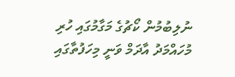ނުލިބުމުން ކޯޗުގެ މަގާމުގައި ހުރި މުހައްމަދު އާދަމް ވަނީ މިހަފުތާގައި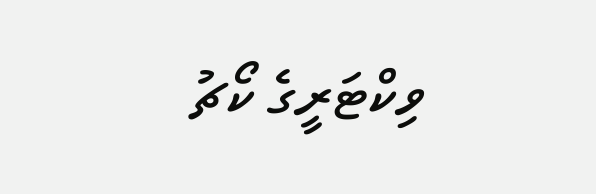ވިކްޓަރީގެ ކޯޗު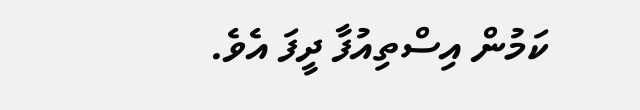ކަމުން އިސްތިއުފާ ދީފަ އެވެ.